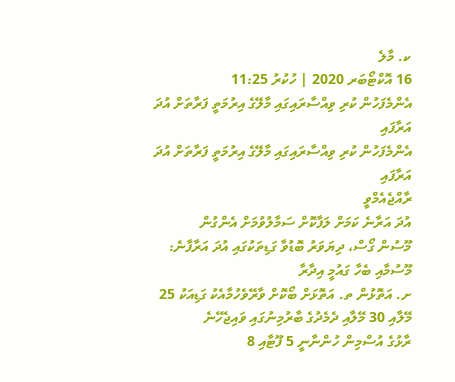ކ. މާލެ
16 އޮކްޓޯބަރ 2020 | ހުކުރު 11:25
އެންމެފަހުން ކުރި ވިއްސާރައިގައި މާލޭގެ އިރުމަތީ ފަރާތަށް އުދަ އަރާފައި
އެންމެފަހުން ކުރި ވިއްސާރައިގައި މާލޭގެ އިރުމަތީ ފަރާތަށް އުދަ އަރާފައި
ރާއްޖެއެމްވީ
އުދަ އަރާނެ ކަމަށް ލަފާކޮށް ސަމާލުވުމަށް އެންގުން
މޫސުން ގޯސް، ދިޔަވަރު ބޮޑުވާ ގަޑިތަކުގައި އުދަ އަރާފާނެ: މޫސުމާއި ބެހާ ގައުމީ އިދާރާ
ށ. އަތޮޅުން ތ. އަތޮޅަށް ބޯކޮށް ވާރޭވެހުމާއެކު ގަޑިއަކު 25 މޭލާއި 30 މޭލާއި ދެމެދުގެ ބާރުމިނުގައި ވައިޖެހޭނެ
ރާޅުގެ އުސްމިން ހުންނާނީ 5 ފޫޓާއި 8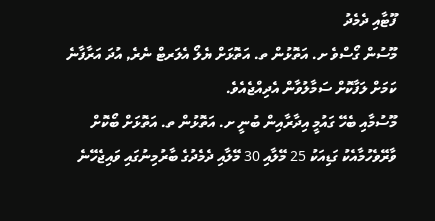ފޫޓާއި ދެމެދު
މޫސުން ގޯސްވެ ށ. އަތޮޅުން ތ. އަތޮޅަށް ޔެލޯ އެލަރޓް ނެރެ, އުދަ އަރާފާނެ ކަމަށް ލަފާކޮށް ސަމާލުވާން އެދިއްޖެއެވެ.
މޫސުމާއި ބެހޭ ގައުމީ އިދާރާއިން ބުނީ ށ. އަތޮޅުން ތ. އަތޮޅަށް ބޯކޮށް ވާރޭވެހުމާއެކު ގަޑިއަކު 25 މޭލާއި 30 މޭލާއި ދެމެދުގެ ބާރުމިނުގައި ވައިޖެހޭނެ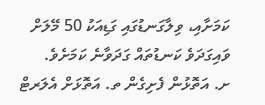ކަމަށާއި، ވިލާގަނޑުގައި ގަޑިއަކު 50 މޭލަށް ވައިގަދަވެ ކަނޑުތައް ގަދަވާނެ ކަމަށެވެ.
ށ. އަތޮޅުން ފެށިގެން ތ. އަތޮޅަށް އެލަރޓް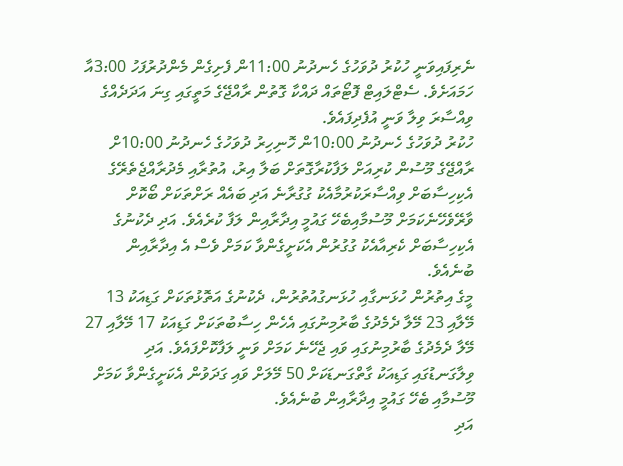ނެރިފައިވަނީ ހުކުރު ދުވަހުގެ ހެނދުނު 11:00ން ފެށިގެން މެންދުރުފަހު 3:00އާ ހަމައަށެވެ. ސެޓްލައިޓް ފޮޓޯތައް ދައްކާ ގޮތުން ރާއްޖޭގެ މަތީގައި ގިނަ އަދަދެއްގެ ވިއްސާރަ ވިލާ ވަނީ އުފެދިފައެވެ.
ހުކުރު ދުވަހުގެ ހެނދުނު 10:00ން ހޮނިހިރު ދުވަހުގެ ހެނދުނު 10:00ށް ރާއްޖޭގެ މޫސުން ކުރިއަށް ލަފާކުރާގޮތަށް ބަލާ އިރު، އުތުރާއި މެދުރާއްޖެތެރޭގެ އެކިހިސާބަށް ވިއްސާރަކުރުމާއެކު ގުގުރާނެ އަދި ބައެއް ރަށްތަކަށް ބޯކޮށް ވާރޭވެހޭނެކަމަށް މޫސުމާއިބެހޭ ގައުމީ އިދާރާއިން ލަފާ ކުރެއެވެ. އަދި ދެކުނުގެ އެކިހިސާބަށް ކެރިއާއެކު ގުގުރުން އެކަށީގެންވާ ކަމަށް ވެސް އެ އިދާރާއިން ބުނެއެވެ.
މީގެ އިތުރުން ހުޅަނގާއި ހުޅަނގުއުތުރުން، ދެކުނުގެ އަތޮޅުތަކަށް ގަޑިއަކު 13 މޭލާއި 23 މޭލާ ދެމެދުގެ ބާރުމިނުގައި އެހެން ހިސާބުތަކަށް ގަޑިއަކު 17 މޭލާއި 27 މޭލާ ދެމެދުގެ ބާރުމިނުގައި ވައި ޖެހޭނެ ކަމަށް ވަނީ ލަފާކޮށްފައެވެ. އަދި ވިލާގަނޑުގައި ގަޑިއަކު ގާތްގަނޑަކަށް 50 މޭލަށް ވައި ގަދަވުން އެކަށީގެންވާ ކަމަށް މޫސުމާއި ބެހޭ ގައުމީ އިދާރާއިން ބުނެއެވެ.
އަދި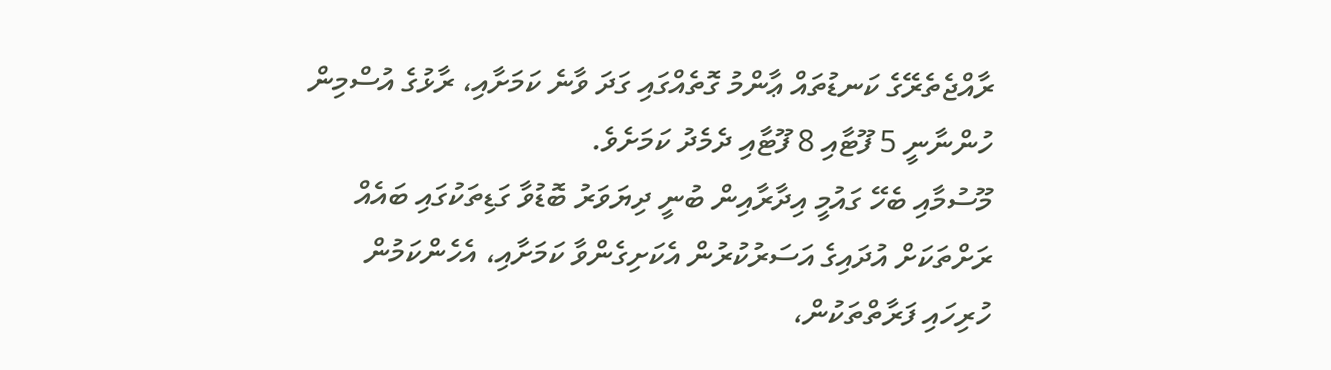ރާއްޖެތެރޭގެ ކަނޑުތައް ޢާންމު ގޮތެއްގައި ގަދަ ވާނެ ކަމަށާއި، ރާޅުގެ އުސްމިން ހުންނާނީ 5 ފޫޓާއި 8 ފޫޓާއި ދެމެދު ކަމަށެވެ.
މޫސުމާއި ބެހޭ ގައުމީ އިދާރާއިން ބުނީ ދިޔަވަރު ބޮޑުވާ ގަޑިތަކުގައި ބައެއް ރަށްތަކަށް އުދައިގެ އަސަރުކުރުން އެކަށިގެންވާ ކަމަށާއި، އެހެންކަމުން ހުރިހައި ފަރާތްތަކުން،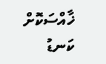ޚާއްސަކޮށް ކަނޑު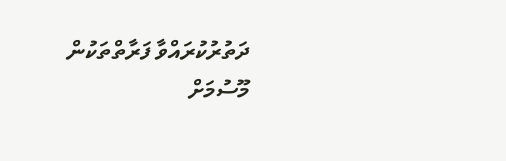ދަތުރުކުރައްވާ ފަރާތްތަކުން މޫސުމަށް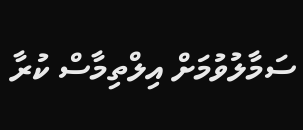ސަމާލުވުމަށް އިލްތިމާސް ކުރާ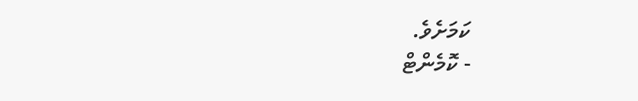ކަމަށެވެ.
- ކޮމެންޓް